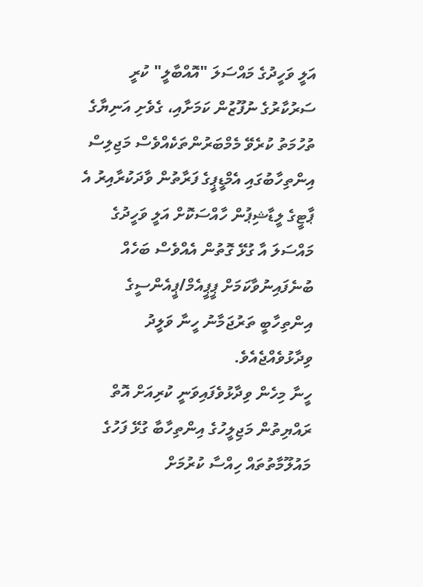އަލީ ވަހީދުގެ މައްސަލަ "އޮއްބާލީ" ކުރީ ސަރުކާރުގެ ނުފޫޒުން ކަމަށާއި، ގެވެށި އަނިޔާގެ ތުހުމަތު ކުރެވޭ މެމްބަރުންތަކެއްވެސް މަޖިލިސް އިންތިހާބުގައި އެމްޑީޕީގެ ފަރާތުން ވާދަކުރާއިރު އެ ޕާޓީގެ ލީޑާޝިޕުން ހާއްސަކޮށް އަލީ ވަހީދުގެ މައްސަލަ އާ ގުޅޭ ގޮތުން އެއްވެސް ބަހެއް ބުނެފައިނުވާކަމަށް ޕީޕީއެމް/ޕީއެންސީގެ އިންތިހާބީ ތަރުޖަމާނު ހީނާ ވަލީދު ވިދާޅުވެއްޖެއެވެ.
ހީނާ މިހެން ވިދާޅުވެފައިވަނީ ކުރިއަށް އޮތް ރައްޔިތުން މަޖިލީހުގެ އިންތިހާބާ ގުޅޭ ފަހުގެ މައުލޫމާތުތައް ހިއްސާ ކުރުމަށް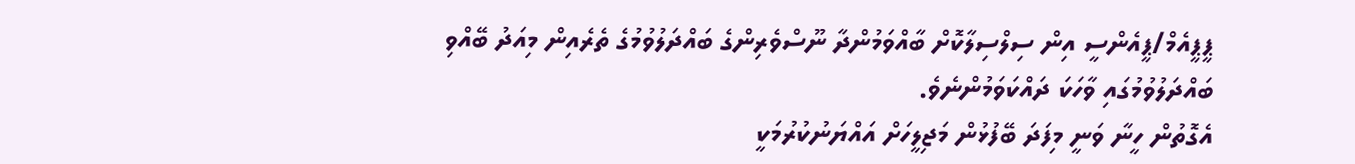ޕީޕީއެމް/ޕީއެންސީ އިން ސިލްސިލާކޮށް ބާއްވަމުންދާ ނޫސްވެރިންގެ ބައްދަލުވުމުގެ ތެރެއިން މިއަދު ބޭއްވި ބައްދަލުވުމުގައި ވާހަކަ ދައްކަވަމުންނެވެ.
އެގޮތުން ހީނާ ވަނީ މިފަދަ ބޭފުޅުން މަޖިލީހަށް އައްޔަނުކުރުމަކީ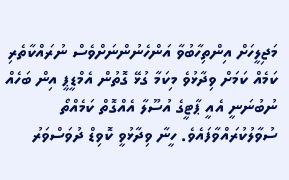މަޖިލީހަށް އިންތިހާބުވާ އަންހެނުންނަށްވެސް ނުރައްކާތެރި ކަމެއް ކަމަށް ވިދާޅުވެ މިކަމާ ގުޅޭ ގޮތުން އެމްޑީޕީ އިން ބަހެއް ނުބުނަނީ އެއީ ޕާޓީގެ އުސޫލާ އެއްގޮތް ކަމެއްތޯ ސުވާލުކުރައްވާފައެވެ. ހީނާ ވިދާޅުވީ ކޮވިޑް ދުވަސްވަރު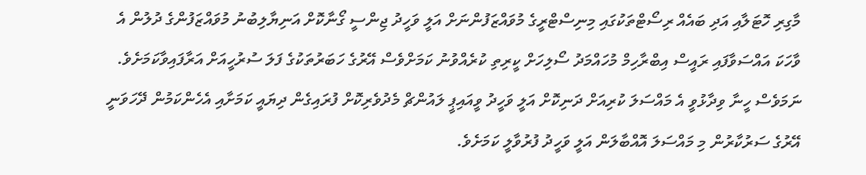މާގިރި ހޮޓަލާއި އަދި ބައެއް ރިސޯޓްތަކުގައި މިނިސްޓްރީގެ މުވައްޒަފުންނަށް އަލީ ވަހީދު ޖިންސީ ގޯނާކޮށް އަނިޔާލިބުނު މުވައްޒަފުންގެ ދުލުން އެ ވާހަކަ އައްސަވާފައި ރައީސް އިބްރާހިމް މުހައްމަދު ސޯލިހަށް ކީރިތި ކުރެއްވުނު ކަމަށްވެސް އޭރުގެ ހަބަރުތަކުގެ ފަލަ ސުރުހީއަށް އަރާފައިވާކަމަށެވެ.
ނަމަވެސް ހީނާ ވިދާޅުވީ އެ މައްސަލަ ކުރިއަށް ދަނިކޮށް އަލީ ވަހީދު ވީއައިޕީ ލައުންޗް މެދުވެރިކޮށް ފުރައިގެން ދިޔައީ ކަމަށާއި އެހެންކަމުން ދޭހަވަނީ އޭރުގެ ސަރުކާރުން މި މައްސަލަ އޮއްބާލަން އަލީ ވަހީދު ފުރުވާލީ ކަމަށެވެ.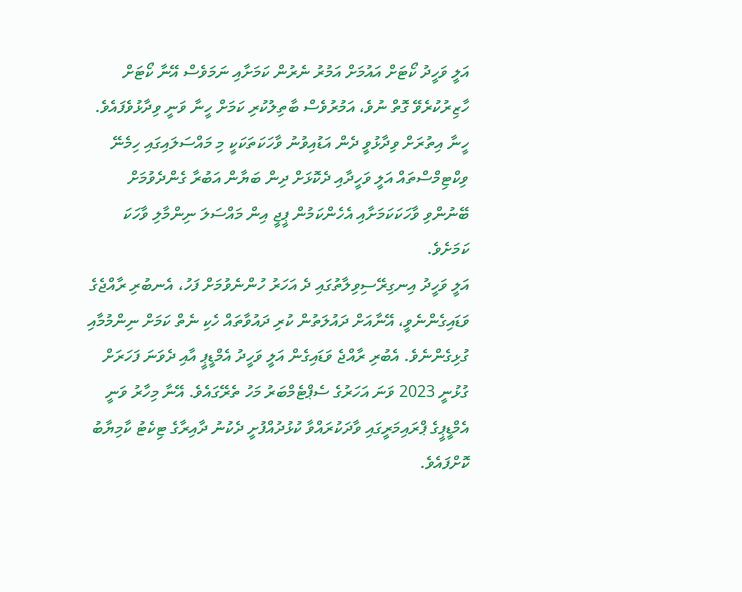އަލީ ވަހީދު ކޯޓަށް އައުމަށް އަމުރު ނެރުން ކަމަށާއި ނަމަވެސް އޭނާ ކޯޓަށް ހާޒިރުކުރެވޭ ގޮތް ނުވެ، އަމުރުވެސް ބާތިލުކުރި ކަމަށް ހީނާ ވަނީ ވިދާޅުވެފައެވެ. ހީނާ އިތުރަށް ވިދާޅުވީ ދެން އަޑުއިވުނު ވާހަކަތަކަކީ މި މައްސަލައިގައި ހިމެނޭ ވިކްޓިމްސްތައް އަލީ ވަހީދާއި ދެކޮޅަށް ދިން ބަޔާން އަބުރާ ގެންދެވުމަށް ބޭނުންވި ވާހަކަކަމަށާއި އެހެންކަމުން ޕީޖީ އިން މައްސަލަ ނިންމާލި ވާހަކަ ކަމަށެވެ.
އަލީ ވަހީދު އިނގިރޭސިވިލާތުގައި ދެ އަހަރު ހުންނެވުމަށް ފަހު، އެނބުރި ރާއްޖެގެ ވަޑައިގެންނެވީ، އޭނާއަށް ދައުލަތުން ކުރި ދައުވާތައް ހެކި ނެތް ކަމަށް ނިންމުމާއި ގުޅިގެންނެވެ. އެބުރި ރާއްޖެ ވަޑައިގެން އަލީ ވަހީދު އެމްޑީޕީ އާއި ދެވަނަ ފަހަރަށް ގުޅުނީ 2023 ވަނަ އަހަރުގެ ސެޕްޓެމްބަރު މަހު ތެރޭގައެވެ. އޭނާ މިހާރު ވަނީ އެމްޑީޕީގެ ޕްރައިމަރީގައި ވާދަކުރައްވާ ކުޅުދުއްފުށީ ދެކުނު ދާއިރާގެ ޓިކެޓު ކާމިޔާބު ކޮށްފައެވެ.